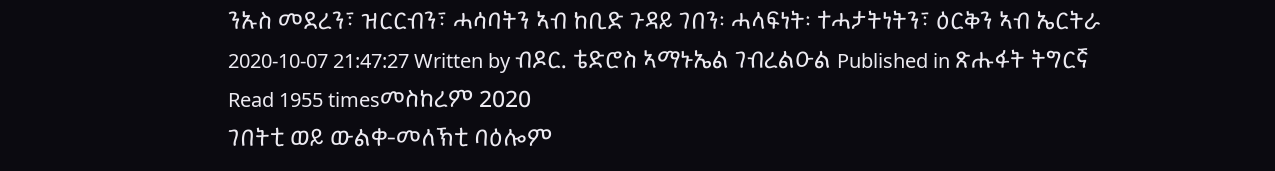ንኡስ መደረን፣ ዝርርብን፣ ሓሳባትን ኣብ ከቢድ ጉዳይ ገበን፡ ሓላፍነት፡ ተሓታትነትን፣ ዕርቅን ኣብ ኤርትራ
2020-10-07 21:47:27 Written by ብዶር. ቴድሮስ ኣማኑኤል ገብረልዑል Published in ጽሑፋት ትግርኛ Read 1955 timesመስከረም 2020
ገበትቲ ወይ ውልቀ-መለኽቲ ባዕሎም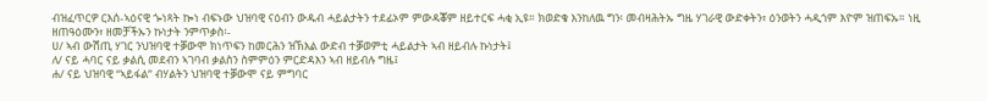ብዝፈጥርዎ ርእሰ-ኣዕናዊ ጐነጻት ኰነ ብፍኑው ህዝባዊ ናዕብን ውዱብ ሓይልታትን ተደፊኦም ምውዳቖም ዘይተርፍ ሓቂ ኢዩ። ክወድቁ እንከለዉ ግን፡ መብዛሕትኡ ግዜ ሃገራዊ ውድቀትን፣ ዕንወትን ሓዲጎም እዮም ዝጠፍኡ። ነዚ ዘጠዓዕሙን፣ ዘመቻችኡን ኩነታት ንምጥቃስ፡-
ሀ/ ኣብ ውሽጢ ሃገር ንህዝባዊ ተቓውሞ ክነጥፍን ከመርሕን ዝኽእል ውድብ ተቓወምቲ ሓይልታት ኣብ ዘይብሉ ኩነታት፤
ለ/ ናይ ሓባር ናይ ቃልሲ መደብን ኣገባብ ቃልስን ስምምዕን ምርድዳእን ኣብ ዘይብሉ ግዜ፤
ሐ/ ናይ ህዝባዊ “ኣይፋል” ብሃልትን ህዝባዊ ተቓውሞ ናይ ምግባር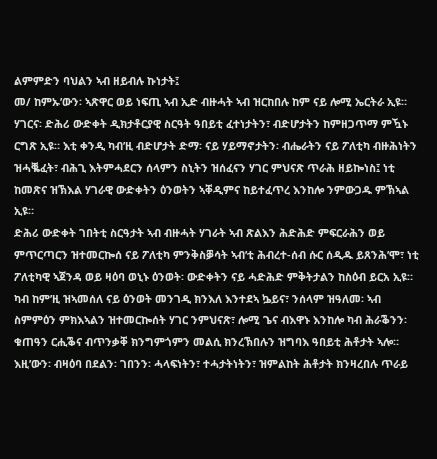ልምምድን ባህልን ኣብ ዘይብሉ ኩነታት፤
መ/ ከምኡ’ውን፡ ኣጽዋር ወይ ነፍጢ ኣብ ኢድ ብዙሓት ኣብ ዝርከበሉ ከም ናይ ሎሚ ኤርትራ ኢዩ።
ሃገርና፡ ድሕሪ ውድቀት ዲክታቶርያዊ ስርዓት ዓበይቲ ፈተነታትን፣ ብድሆታትን ከምዘጋጥማ ምዃኑ ርግጽ ኢዩ። እቲ ቀንዲ ካብ’ዚ ብድሆታት ድማ፡ ናይ ሃይማኖታትን፡ ብሔራትን ናይ ፖለቲካ ብዙሕነትን ዝሓቘፈት፣ ብሕጊ እትምሓደርን ሰላምን ስኒትን ዝሰፈናን ሃገር ምህናጽ ጥራሕ ዘይኰነስ፤ ነቲ ከመጽና ዝኽእል ሃገራዊ ውድቀትን ዕንወትን ኣቐዲምና ከይተፈጥረ እንከሎ ንምውጋዱ ምኽኣል ኢዩ።
ድሕሪ ውድቀት ገበትቲ ስርዓታት ኣብ ብዙሓት ሃገራት ኣብ ጽልእን ሕድሕድ ምፍርራሕን ወይ ምጥርጣርን ዝተመርኰሰ ናይ ፖለቲካ ምንቅስቓሳት ኣብ’ቲ ሕብረተ-ሰብ ሱር ሰዲዱ ይጸንሕ’ሞ፣ ነቲ ፖለቲካዊ ኣጀንዳ ወይ ዛዕባ ወኒኑ ዕንወት፡ ውድቀትን ናይ ሓድሕድ ምቅትታልን ከስዕብ ይርአ ኢዩ። ካብ ከም’ዚ ዝኣመሰለ ናይ ዕንወት መንገዲ ክንእለ እንተደኣ ኴይና፣ ንሰላም ዝዓለመ፡ ኣብ ስምምዕን ምክእኣልን ዝተመርኰሰት ሃገር ንምህናጽ፣ ሎሚ ጌና ብእዋኑ እንከሎ ካብ ሕራቕንን፡ ቁጠዓን ርሒቕና ብጥንቃቐ ክንግምጎምን መልሲ ክንረኽበሉን ዝግባእ ዓበይቲ ሕቶታት ኣሎ።
እዚ’ውን፡ ብዛዕባ በደልን፡ ገበንን፡ ሓላፍነትን፣ ተሓታትነትን፣ ዝምልከት ሕቶታት ክንዛረበሉ ጥራይ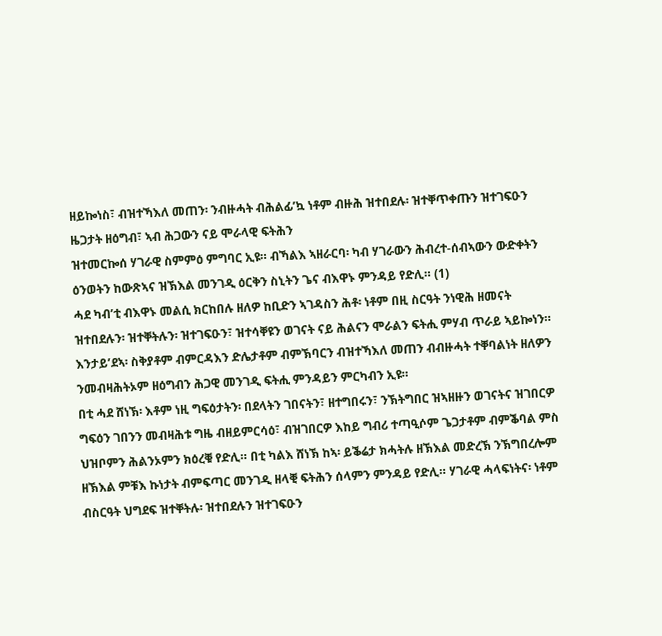ዘይኰነስ፣ ብዝተኻእለ መጠን፡ ንብዙሓት ብሕልፊ’ኳ ነቶም ብዙሕ ዝተበደሉ፡ ዝተቐጥቀጡን ዝተገፍዑን ዜጋታት ዘዕግብ፣ ኣብ ሕጋውን ናይ ሞራላዊ ፍትሕን
ዝተመርኰሰ ሃገራዊ ስምምዕ ምግባር ኢዩ። ብኻልእ ኣዘራርባ፡ ካብ ሃገራውን ሕብረተ-ሰብኣውን ውድቀትን ዕንወትን ከውጽኣና ዝኽእል መንገዲ ዕርቅን ስኒትን ጌና ብእዋኑ ምንዳይ የድሊ። (1)
ሓደ ካብ’ቲ ብእዋኑ መልሲ ክርከበሉ ዘለዎ ከቢድን ኣገዳስን ሕቶ፡ ነቶም በዚ ስርዓት ንነዊሕ ዘመናት ዝተበደሉን፡ ዝተቐትሉን፡ ዝተገፍዑን፣ ዝተሳቐዩን ወገናት ናይ ሕልናን ሞራልን ፍትሒ ምሃብ ጥራይ ኣይኰነን። እንታይ’ደኣ፡ ስቅያቶም ብምርዳእን ድሌታቶም ብምኽባርን ብዝተኻእለ መጠን ብብዙሓት ተቐባልነት ዘለዎን ንመብዛሕትኦም ዘዕግብን ሕጋዊ መንገዲ ፍትሒ ምንዳይን ምርካብን ኢዩ።
በቲ ሓደ ሸነኽ፡ እቶም ነዚ ግፍዕታትን፡ በደላትን ገበናትን፣ ዘተግበሩን፣ ንኽትግበር ዝኣዘዙን ወገናትና ዝገበርዎ ግፍዕን ገበንን መብዛሕቱ ግዜ ብዘይምርሳዕ፣ ብዝገበርዎ እከይ ግብሪ ተጣዒሶም ጌጋታቶም ብምቕባል ምስ ህዝቦምን ሕልንኦምን ክዕረቑ የድሊ። በቲ ካልእ ሸነኽ ከኣ፡ ይቕሬታ ክሓትሉ ዘኽእል መድረኽ ንኽግበረሎም ዘኽእል ምቹእ ኩነታት ብምፍጣር መንገዲ ዘላቒ ፍትሕን ሰላምን ምንዳይ የድሊ። ሃገራዊ ሓላፍነትና፡ ነቶም ብስርዓት ህግደፍ ዝተቐትሉ፡ ዝተበደሉን ዝተገፍዑን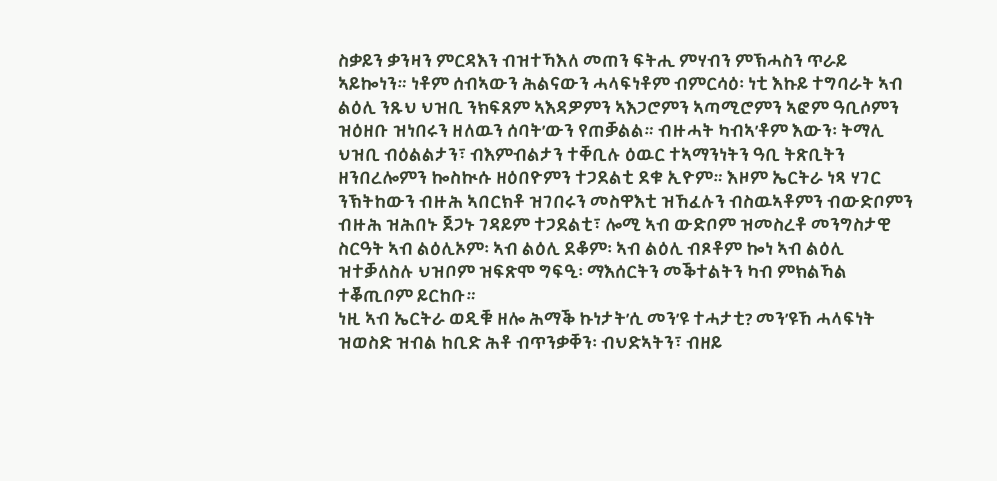ስቃይን ቃንዛን ምርዳእን ብዝተኻእለ መጠን ፍትሒ ምሃብን ምኽሓስን ጥራይ ኣይኰነን። ነቶም ሰብኣውን ሕልናውን ሓላፍነቶም ብምርሳዕ፡ ነቲ እኩይ ተግባራት ኣብ ልዕሊ ንጹህ ህዝቢ ንክፍጸም ኣእዳዎምን ኣእጋሮምን ኣጣሚሮምን ኣፎም ዓቢሶምን ዝዕዘቡ ዝነበሩን ዘለዉን ሰባት’ውን የጠቓልል። ብዙሓት ካብኣ’ቶም እውን፡ ትማሊ ህዝቢ ብዕልልታን፣ ብእምብልታን ተቐቢሉ ዕዉር ተኣማንነትን ዓቢ ትጽቢትን ዘንበረሎምን ኰስኲሱ ዘዕበዮምን ተጋደልቲ ደቁ ኢዮም። እዞም ኤርትራ ነጻ ሃገር ንኽትከውን ብዙሕ ኣበርክቶ ዝገበሩን መስዋእቲ ዝኸፈሉን ብስዉኣቶምን ብውድቦምን ብዙሕ ዝሕበኑ ጀጋኑ ገዳይም ተጋደልቲ፣ ሎሚ ኣብ ውድቦም ዝመስረቶ መንግስታዊ ስርዓት ኣብ ልዕሊኦም፡ ኣብ ልዕሊ ደቆም፡ ኣብ ልዕሊ ብጾቶም ኰነ ኣብ ልዕሊ ዝተቓለስሉ ህዝቦም ዝፍጽሞ ግፍዒ፡ ማእሰርትን መቕተልትን ካብ ምክልኻል ተቖጢቦም ይርከቡ።
ነዚ ኣብ ኤርትራ ወዲቑ ዘሎ ሕማቕ ኩነታት’ሲ መን’ዩ ተሓታቲ? መን’ዩኸ ሓላፍነት ዝወስድ ዝብል ከቢድ ሕቶ ብጥንቃቐን፡ ብህድኣትን፣ ብዘይ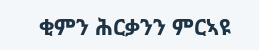ቂምን ሕርቃንን ምርኣዩ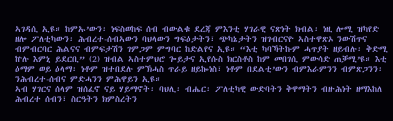ኣገዳሲ ኢዩ። ከምኡ’ውን፡ ነፍስወከፍ ሰብ ብውልቁ ደረጃ ምእንቲ ሃገራዊ ናጽነት ክብል፡ ነዚ ሎሚ ዝካየድ ዘሎ ፖለቲካውን፡ ሕብረተ-ሰብኣውን ባህላውን ግፍዕታትን፣ ጭካኔታትን ዝገብርናዮ ኣስተዋጽኦ ንውሽጥና ብምብርባር ሕልናና ብምፍታሽን ገምጋም ምግባር ከድልየና ኢዩ። “እቲ ካባኻትኩም ሓጥያት ዘይብሉ፡ ቅድሚ ኵሉ እምኒ ይደርቢ” (2) ዝብል ኣስተምህሮ ጐይታና ኢየሱስ ክርስቶስ ከም መበገሲ ምውሳድ ጠቓሚ’ዩ። እቲ ዕማም ወይ ዕላማ፡ ነቶም ዝተበደሉ ምኽሓስ ጥራይ ዘይኰነስ፣ ነቶም በደልቲ’ውን ብምእራምንን ብምጽጋንን፡ ንሕብረተ-ሰብና ምድሓንን ምሕዋይን ኢዩ።
ኣብ ሃገርና ሰላም ዝሰፈኖ ናይ ሃይማኖት፡ ባህሊ፡ ብሔር፡ ፖለቲካዊ ውድባትን ቅዋማትን ብዙሕነት ዘማእከለ ሕብረተ ሰብን፣ ስርዓትን ክምስረትን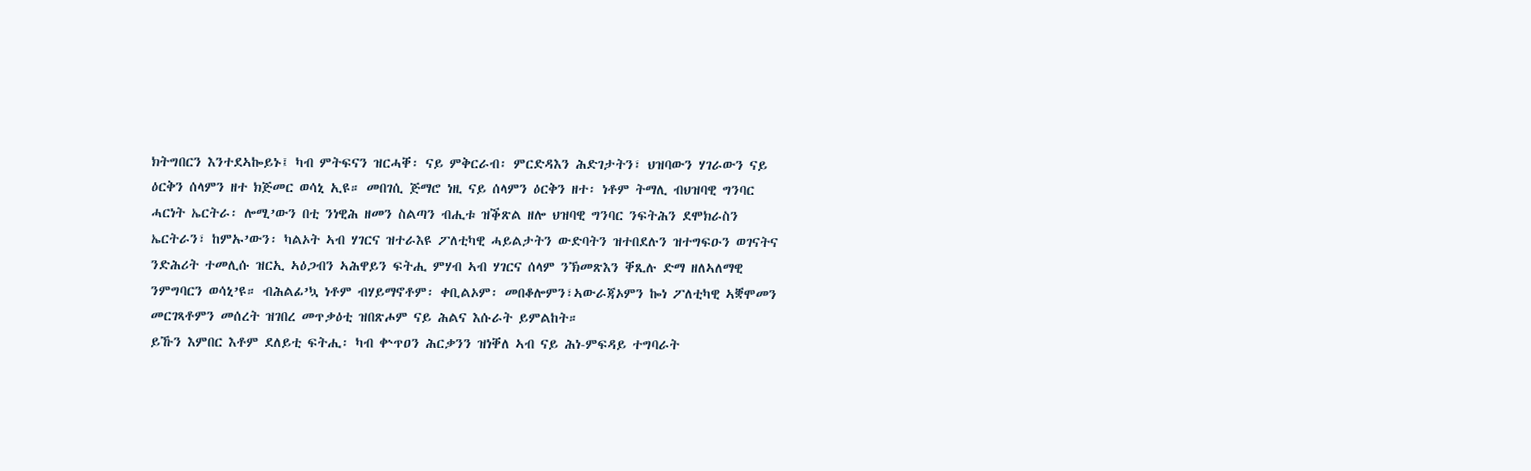ክትግበርን እንተደኣኰይኑ፤ ካብ ምትፍናን ዝርሓቐ፡ ናይ ምቅርራብ፡ ምርድዳእን ሕድገታትን፣ ህዝባውን ሃገራውን ናይ ዕርቅን ሰላምን ዘተ ክጅመር ወሳኒ ኢዩ። መበገሲ ጅማሮ ነዚ ናይ ሰላምን ዕርቅን ዘተ፡ ነቶም ትማሊ ብህዝባዊ ግንባር ሓርነት ኤርትራ፡ ሎሚ’ውን በቲ ንነዊሕ ዘመን ስልጣን ብሒቱ ዝቕጽል ዘሎ ህዝባዊ ግንባር ንፍትሕን ደሞክራስን ኤርትራን፣ ከምኡ’ውን፡ ካልኦት ኣብ ሃገርና ዝተራእዩ ፖለቲካዊ ሓይልታትን ውድባትን ዝተበደሉን ዝተግፍዑን ወገናትና ንድሕሪት ተመሊሱ ዝርኢ ኣዕጋብን ኣሕዋይን ፍትሒ ምሃብ ኣብ ሃገርና ሰላም ንኽመጽእን ቐጺሉ ድማ ዘለኣለማዊ ንምግባርን ወሳኒ’ዩ። ብሕልፊ’ኳ ነቶም ብሃይማኖቶም፡ ቀቢልኦም፡ መበቆሎምን፣ኣውራጃኦምን ኰነ ፖለቲካዊ ኣቛሞመን መርገጻቶምን መሰረት ዝገበረ መጥቃዕቲ ዝበጽሖም ናይ ሕልና እሱራት ይምልከት።
ይኹን እምበር እቶም ደለይቲ ፍትሒ፡ ካብ ቍጥዐን ሕርቃንን ዝነቐለ ኣብ ናይ ሕነ-ምፍዳይ ተግባራት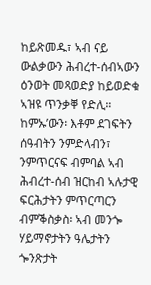ከይጽመዱ፣ ኣብ ናይ ውልቃውን ሕብረተ-ሰብኣውን ዕንወት መጻወድያ ከይወድቁ ኣዝዩ ጥንቃቐ የድሊ። ከምኡ’ውን፡ እቶም ደገፍትን ሰዓብትን ንምድላብን፣ ንምጥርናፍ ብምባል ኣብ ሕብረተ-ሰብ ዝርከብ ኣሉታዊ ፍርሕታትን ምጥርጣርን ብምቕስቃስ፡ ኣብ መንጐ ሃይማኖታትን ዓሌታትን ጐንጽታት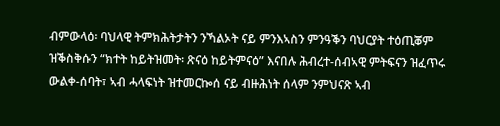ብምውላዕ፡ ባህላዊ ትምክሕትታትን ንኻልኦት ናይ ምንእኣስን ምንዓቕን ባህርያት ተዕጢቖም ዝቕስቅሱን “ክተት ከይትዝመት፡ ጽናዕ ከይትምናዕ” እናበሉ ሕብረተ-ሰብኣዊ ምትፍናን ዝፈጥሩ ውልቀ-ሰባት፣ ኣብ ሓላፍነት ዝተመርኰሰ ናይ ብዙሕነት ሰላም ንምህናጽ ኣብ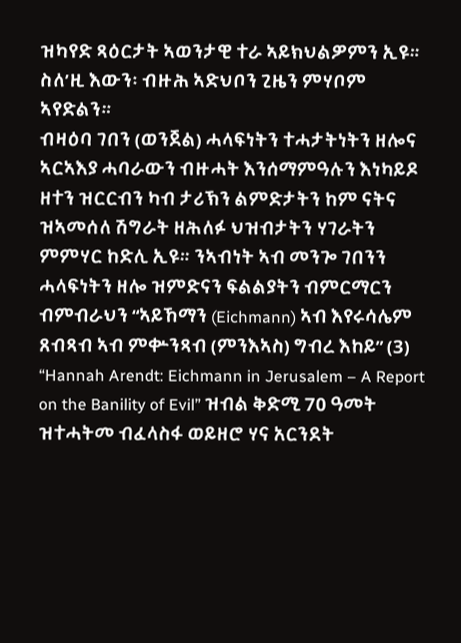ዝካየድ ጻዕርታት ኣወንታዊ ተራ ኣይክህልዎምን ኢዩ። ስለ’ዚ እውን፡ ብዙሕ ኣድህቦን ጊዜን ምሃቦም ኣየድልን።
ብዛዕባ ገበን (ወንጀል) ሓላፍነትን ተሓታትነትን ዘሎና ኣርኣእያ ሓባራውን ብዙሓት እንሰማምዓሉን እነካይዶ ዘተን ዝርርብን ካብ ታሪኽን ልምድታትን ከም ናትና ዝኣመሰለ ሽግራት ዘሕለፉ ህዝብታትን ሃገራትን ምምሃር ከድሊ ኢዩ። ንኣብነት ኣብ መንጐ ገበንን ሓላፍነትን ዘሎ ዝምድናን ፍልልያትን ብምርማርን ብምብራህን “ኣይኸማን (Eichmann) ኣብ እየሩሳሌም ጸብጻብ ኣብ ምቍንጻብ (ምንእኣስ) ግብረ እከይ” (3) “Hannah Arendt: Eichmann in Jerusalem – A Report on the Banility of Evil” ዝብል ቅድሚ 70 ዓመት ዝተሓትመ ብፈላስፋ ወይዘሮ ሃና አርንደት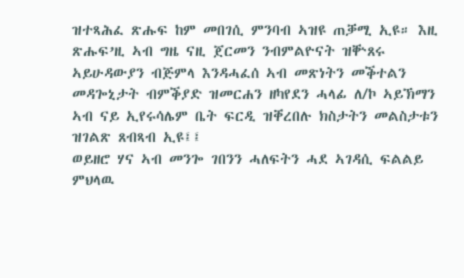ዝተጻሕፈ ጽሑፍ ከም መበገሲ ምንባብ ኣዝዩ ጠቓሚ ኢዩ። እዚ ጽሑፍ’ዚ ኣብ ግዜ ናዚ ጀርመን ንብምልዮናት ዝቝጸሩ ኣይሁዳውያን ብጅምላ እንዳሓፈሰ ኣብ መጽነትን መቕተልን መዳጐኒታት ብምቕያድ ዝመርሐን ዘካየደን ሓላፊ ለ/ኮ ኣይኽማን ኣብ ናይ ኢየሩሳሌም ቤት ፍርዲ ዝቐረበሉ ክስታትን መልስታቱን ዝገልጽ ጸብጻብ ኢዩ፤፤
ወይዘሮ ሃና ኣብ መንጐ ገበንን ሓለፍትን ሓደ ኣገዳሲ ፍልልይ ምህላዉ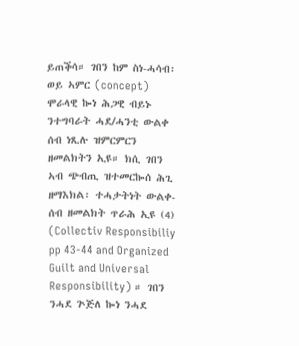ይጠቕሳ። ገበን ከም ስነ-ሓሳብ፡ ወይ ኣምር (concept) ሞራላዊ ኰነ ሕጋዊ ብይኑ ንተግባራት ሓደ/ሓንቲ ውልቀ ሰብ ነጺሉ ዝምርምርን ዘመልክትን ኢዩ። ክሲ ገበን ኣብ ጭብጢ ዝተመርኰሰ ሕጊ ዘማእክል፡ ተሓታትነት ውልቀ-ሰብ ዘመልክት ጥራሕ ኢዩ (4) (Collectiv Responsibiliy pp 43-44 and Organized Guilt and Universal Responsibility) ። ገበን ንሓደ ጕጅለ ኰነ ንሓደ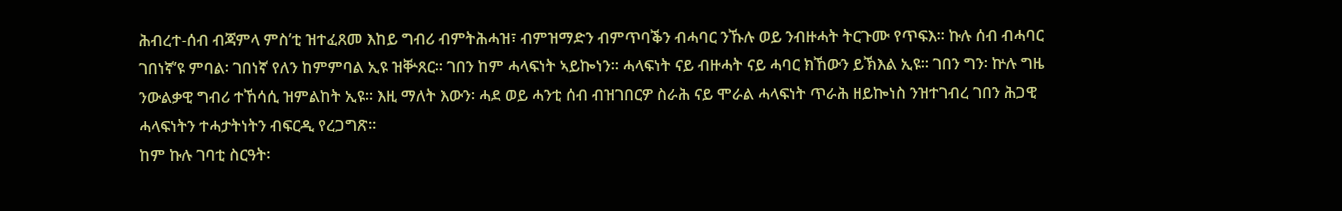ሕብረተ-ሰብ ብጃምላ ምስ’ቲ ዝተፈጸመ እከይ ግብሪ ብምትሕሓዝ፣ ብምዝማድን ብምጥባቕን ብሓባር ንኹሉ ወይ ንብዙሓት ትርጉሙ የጥፍእ። ኩሉ ሰብ ብሓባር ገበነኛ’ዩ ምባል፡ ገበነኛ የለን ከምምባል ኢዩ ዝቝጸር። ገበን ከም ሓላፍነት ኣይኰነን። ሓላፍነት ናይ ብዙሓት ናይ ሓባር ክኸውን ይኽእል ኢዩ። ገበን ግን፡ ኵሉ ግዜ ንውልቃዊ ግብሪ ተኸሳሲ ዝምልከት ኢዩ። እዚ ማለት እውን፡ ሓደ ወይ ሓንቲ ሰብ ብዝገበርዎ ስራሕ ናይ ሞራል ሓላፍነት ጥራሕ ዘይኰነስ ንዝተገብረ ገበን ሕጋዊ ሓላፍነትን ተሓታትነትን ብፍርዲ የረጋግጽ።
ከም ኩሉ ገባቲ ስርዓት፡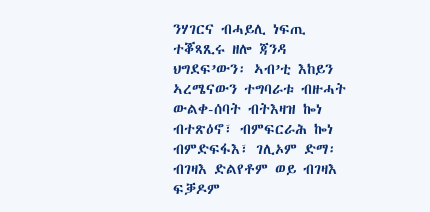ንሃገርና ብሓይሊ ነፍጢ ተቖጻጺሩ ዘሎ ጃንዳ ህግደፍ’ውን፡ ኣብ’ቲ እከይን ኣረሜናውን ተግባራቱ ብዙሓት ውልቀ-ሰባት ብትእዛዝ ኰነ ብተጽዕኖ፣ ብምፍርራሕ ኰነ ብምድፍፋእ፣ ገሊኦም ድማ፡ ብገዛእ ድልየቶም ወይ ብገዛእ ፍቓዶም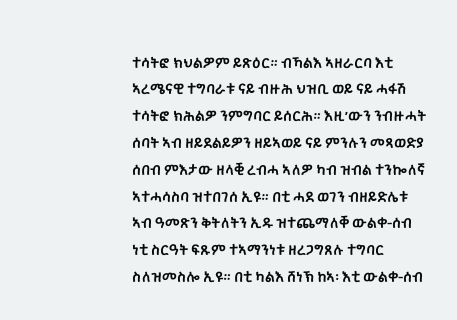ተሳትፎ ክህልዎም ይጽዕር። ብኻልእ ኣዘራርባ እቲ ኣረሜናዊ ተግባራቱ ናይ ብዙሕ ህዝቢ ወይ ናይ ሓፋሽ ተሳትፎ ክሕልዎ ንምግባር ይሰርሕ። እዚ’ውን ንብዙሓት ሰባት ኣብ ዘይደልይዎን ዘይኣወይ ናይ ምንሉን መጻወድያ ሰበብ ምእታው ዘላቒ ረብሓ ኣለዎ ካብ ዝብል ተንኰለኛ ኣተሓሳስባ ዝተበገሰ ኢዩ። በቲ ሓደ ወገን ብዘይድሌቱ ኣብ ዓመጽን ቅትለትን ኢዱ ዝተጨማለቐ ውልቀ-ሰብ ነቲ ስርዓት ፍጹም ተኣማንነቱ ዘረጋግጸሉ ተግባር ስለዝመስሎ ኢዩ። በቲ ካልእ ሸነኽ ከኣ፡ እቲ ውልቀ-ሰብ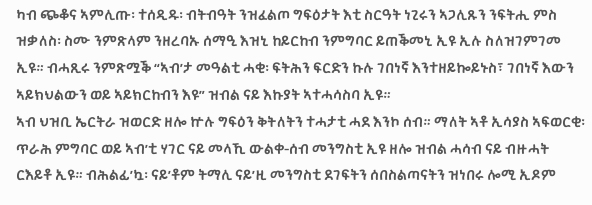ካብ ጭቆና ኣምሊጡ፡ ተሰዲዱ፡ ብትብዓት ንዝፈልጦ ግፍዕታት እቲ ስርዓት ነጊሩን ኣጋሊጹን ንፍትሒ ምስ ዝቃለስ፡ ስሙ ንምጽላም ንዘረባኡ ሰማዒ እዝኒ ከይርከብ ንምግባር ይጠቕመኒ ኢዩ ኢሉ ስለዝገምገመ ኢዩ። ብሓጺሩ ንምጽሟቕ “ኣብ’ታ መዓልቲ ሓቂ፡ ፍትሕን ፍርድን ኩሉ ገበነኛ እንተዘይኰይኑስ፣ ገበነኛ እውን ኣይክህልውን ወይ ኣይክርከብን እዩ” ዝብል ናይ እኩያት ኣተሓሳስባ ኢዩ።
ኣብ ህዝቢ ኤርትራ ዝወርድ ዘሎ ኵሉ ግፍዕን ቅትለትን ተሓታቲ ሓደ እንኮ ሰብ። ማለት ኣቶ ኢሳያስ ኣፍወርቂ፡ ጥራሕ ምግባር ወይ ኣብ’ቲ ሃገር ናይ መላኺ ውልቀ-ሰብ መንግስቲ ኢዩ ዘሎ ዝብል ሓሳብ ናይ ብዙሓት ርእይቶ ኢዩ። ብሕልፊ’ኳ፡ ናይ’ቶም ትማሊ ናይ’ዚ መንግስቲ ደገፍትን ሰበስልጣናትን ዝነበሩ ሎሚ ኢዶም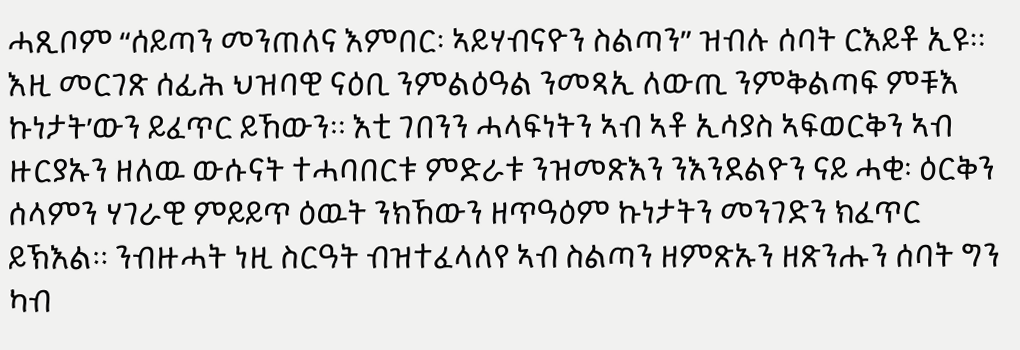ሓጺቦም “ሰይጣን መንጠለና እምበር፡ ኣይሃብናዮን ስልጣን” ዝብሉ ሰባት ርእይቶ ኢዩ። እዚ መርገጽ ሰፊሕ ህዝባዊ ናዕቢ ንምልዕዓል ንመጻኢ ለውጢ ንምቅልጣፍ ምቹእ ኩነታት’ውን ይፈጥር ይኸውን። እቲ ገበንን ሓላፍነትን ኣብ ኣቶ ኢሳያስ ኣፍወርቅን ኣብ ዙርያኡን ዘለዉ ውሱናት ተሓባበርቱ ምድራቱ ንዝመጽእን ንእንደልዮን ናይ ሓቂ፡ ዕርቅን ሰላምን ሃገራዊ ምይይጥ ዕዉት ንክኸውን ዘጥዓዕም ኩነታትን መንገድን ክፈጥር ይኽእል። ንብዙሓት ነዚ ስርዓት ብዝተፈላለየ ኣብ ስልጣን ዘምጽኡን ዘጽንሑን ሰባት ግን ካብ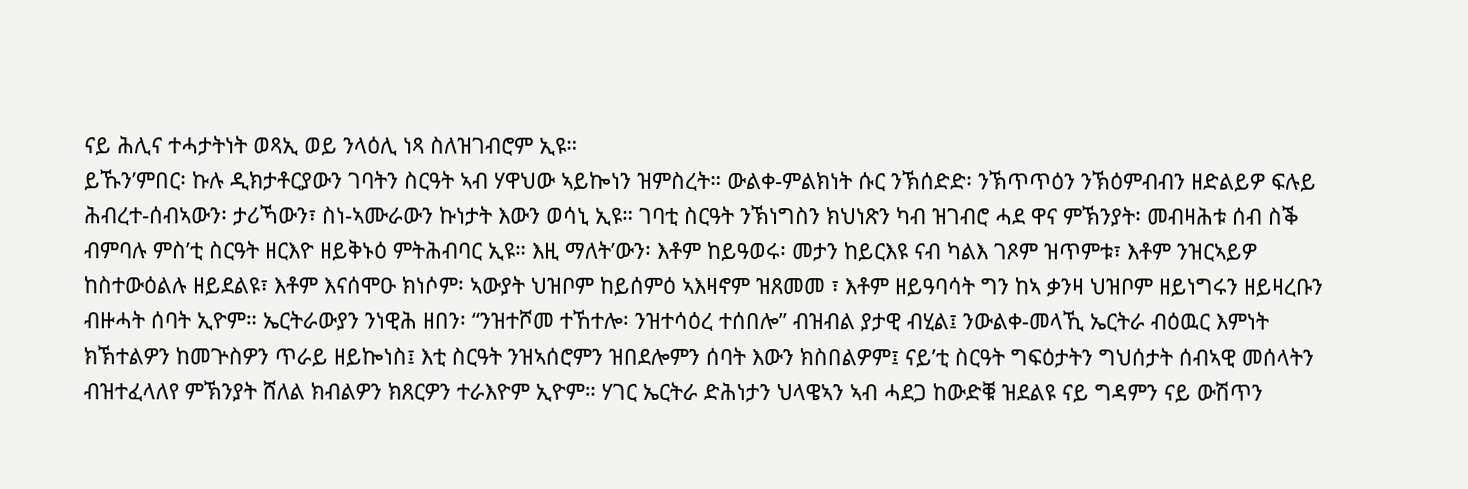ናይ ሕሊና ተሓታትነት ወጻኢ ወይ ንላዕሊ ነጻ ስለዝገብሮም ኢዩ።
ይኹን’ምበር፡ ኩሉ ዲክታቶርያውን ገባትን ስርዓት ኣብ ሃዋህው ኣይኰነን ዝምስረት። ውልቀ-ምልክነት ሱር ንኽሰድድ፡ ንኽጥጥዕን ንኽዕምብብን ዘድልይዎ ፍሉይ ሕብረተ-ሰብኣውን፡ ታሪኻውን፣ ስነ-ኣሙራውን ኩነታት እውን ወሳኒ ኢዩ። ገባቲ ስርዓት ንኽነግስን ክህነጽን ካብ ዝገብሮ ሓደ ዋና ምኽንያት፡ መብዛሕቱ ሰብ ስቕ ብምባሉ ምስ’ቲ ስርዓት ዘርእዮ ዘይቅኑዕ ምትሕብባር ኢዩ። እዚ ማለት’ውን፡ እቶም ከይዓወሩ፡ መታን ከይርእዩ ናብ ካልእ ገጾም ዝጥምቱ፣ እቶም ንዝርኣይዎ ከስተውዕልሉ ዘይደልዩ፣ እቶም እናሰሞዑ ክነሶም፡ ኣውያት ህዝቦም ከይሰምዕ ኣእዛኖም ዝጸመመ ፣ እቶም ዘይዓባሳት ግን ከኣ ቃንዛ ህዝቦም ዘይነግሩን ዘይዛረቡን ብዙሓት ሰባት ኢዮም። ኤርትራውያን ንነዊሕ ዘበን፡ “ንዝተሾመ ተኸተሎ፡ ንዝተሳዕረ ተሰበሎ” ብዝብል ያታዊ ብሂል፤ ንውልቀ-መላኺ ኤርትራ ብዕዉር እምነት ክኽተልዎን ከመጕስዎን ጥራይ ዘይኰነስ፤ እቲ ስርዓት ንዝኣሰሮምን ዝበደሎምን ሰባት እውን ክስበልዎም፤ ናይ’ቲ ስርዓት ግፍዕታትን ግህሰታት ሰብኣዊ መሰላትን ብዝተፈላለየ ምኽንያት ሸለል ክብልዎን ክጸርዎን ተራእዮም ኢዮም። ሃገር ኤርትራ ድሕነታን ህላዌኣን ኣብ ሓደጋ ከውድቑ ዝደልዩ ናይ ግዳምን ናይ ውሽጥን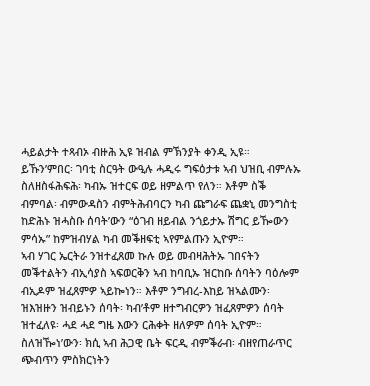ሓይልታት ተጻብኦ ብዙሕ ኢዩ ዝብል ምኽንያት ቀንዲ ኢዩ። ይኹን’ምበር፡ ገባቲ ስርዓት ውዒሉ ሓዲሩ ግፍዕታቱ ኣብ ህዝቢ ብምሉኡ ስለዘስፋሕፍሕ፡ ካብኡ ዝተርፍ ወይ ዘምልጥ የለን። እቶም ስቕ ብምባል፡ ብምውዳስን ብምትሕብባርን ካብ ጩግራፍ ጨቋኒ መንግስቲ ከድሕኑ ዝሓስቡ ሰባት’ውን “ዕገብ ዘይብል ንጎይታኡ ሽግር ይዀውን ምሳኡ” ከምዝብሃል ካብ መቕዘፍቲ ኣየምልጡን ኢዮም።
ኣብ ሃገር ኤርትራ ንዝተፈጸመ ኩሉ ወይ መብዛሕትኡ ገበናትን መቕተልትን ብኢሳያስ ኣፍወርቅን ኣብ ከባቢኡ ዝርከቡ ሰባትን ባዕሎም ብኢዶም ዝፈጸምዎ ኣይኰነን። እቶም ንግብረ-እከይ ዝኣልሙን፡ ዝእዝዙን ዝብይኑን ሰባት፡ ካብ’ቶም ዘተግብርዎን ዝፈጸምዎን ሰባት ዝተፈለዩ፡ ሓደ ሓደ ግዜ እውን ርሕቀት ዘለዎም ሰባት ኢዮም። ስለዝዀነ’ውን፡ ክሲ ኣብ ሕጋዊ ቤት ፍርዲ ብምቕራብ፡ ብዘየጠራጥር ጭብጥን ምስክርነትን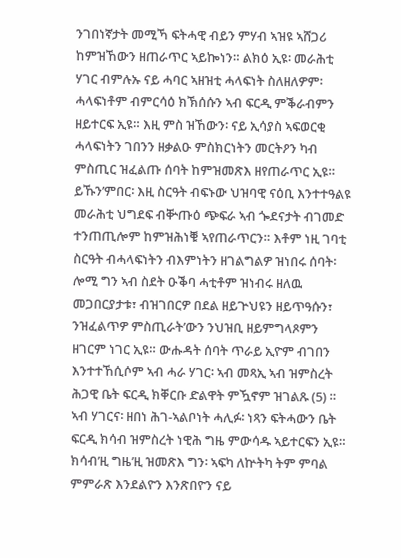ንገበነኛታት መሚኻ ፍትሓዊ ብይን ምሃብ ኣዝዩ ኣሸጋሪ ከምዝኸውን ዘጠራጥር ኣይኰነን። ልክዕ ኢዩ፡ መራሕቲ ሃገር ብምሉኡ ናይ ሓባር ኣዘዝቲ ሓላፍነት ስለዘለዎም፡ ሓላፍነቶም ብምርሳዕ ክኽሰሱን ኣብ ፍርዲ ምቕራብምን ዘይተርፍ ኢዩ። እዚ ምስ ዝኸውን፡ ናይ ኢሳያስ ኣፍወርቂ ሓላፍነትን ገበንን ዘቃልዑ ምስክርነትን መርትዖን ካብ ምስጢር ዝፈልጡ ሰባት ከምዝመጽእ ዘየጠራጥር ኢዩ። ይኹን’ምበር፡ እዚ ስርዓት ብፍኑው ህዝባዊ ናዕቢ እንተተዓልዩ መራሕቲ ህግደፍ ብቝጡዕ ጭፍራ ኣብ ጐደናታት ብገመድ ተንጠጢሎም ከምዝሕነቑ ኣየጠራጥርን። እቶም ነዚ ገባቲ ስርዓት ብሓላፍነትን ብእምነትን ዘገልግልዎ ዝነበሩ ሰባት፡ ሎሚ ግን ኣብ ስደት ዑቕባ ሓቲቶም ዝነብሩ ዘለዉ መጋበርያታቱ፣ ብዝገበርዎ በደል ዘይጕህዩን ዘይጥዓሱን፣ ንዝፈልጥዎ ምስጢራት’ውን ንህዝቢ ዘይምግላጾምን ዘገርም ነገር ኢዩ። ውሑዳት ሰባት ጥራይ ኢዮም ብገበን እንተተኸሲሶም ኣብ ሓራ ሃገር፡ ኣብ መጻኢ ኣብ ዝምስረት ሕጋዊ ቤት ፍርዲ ክቐርቡ ድልዋት ምዃኖም ዝገልጹ (5) ።
ኣብ ሃገርና፡ ዘበነ ሕገ-ኣልቦነት ሓሊፉ፡ ነጻን ፍትሓውን ቤት ፍርዲ ክሳብ ዝምስረት ነዊሕ ግዜ ምውሳዱ ኣይተርፍን ኢዩ። ክሳብ’ዚ ግዜ’ዚ ዝመጽእ ግን፡ ኣፍካ ለኵትካ ትም ምባል ምምራጽ እንደልዮን እንጽበዮን ናይ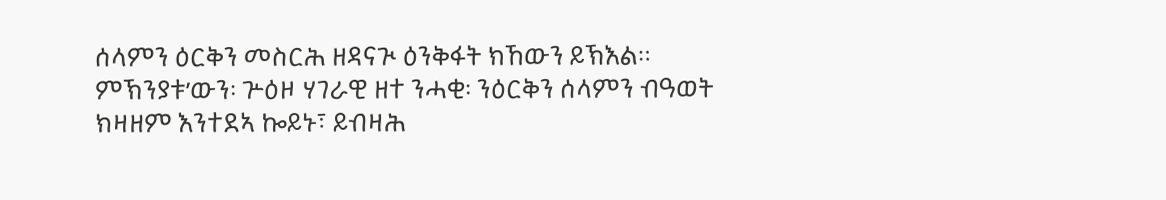ሰላምን ዕርቅን መስርሕ ዘዳናጒ ዕንቅፋት ክኸውን ይኽእል። ምኽንያቱ’ውን፡ ጕዕዞ ሃገራዊ ዘተ ንሓቂ፡ ንዕርቅን ሰላምን ብዓወት ክዛዘም እንተደኣ ኰይኑ፣ ይብዛሕ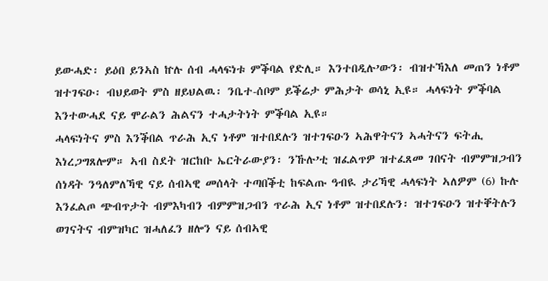ይውሓድ፡ ይዕበ ይንኣስ ኵሉ ሰብ ሓላፍነቱ ምቕባል የድሊ። እንተበዲሉ’ውን፡ ብዝተኻእለ መጠን ነቶም ዝተገፍዑ፡ ብህይወት ምስ ዘይህልዉ፡ ንቤተ-ሰቦም ይቕሬታ ምሕታት ወሳኒ ኢዩ። ሓላፍነት ምቕባል እንተውሓደ ናይ ሞራልን ሕልናን ተሓታትነት ምቕባል ኢዩ።
ሓላፍነትና ምስ እንቕበል ጥራሕ ኢና ነቶም ዝተበደሉን ዝተገፍዑን ኣሕዋትናን ኣሓትናን ፍትሒ እነረጋግጸሎም። ኣብ ስደት ዝርከቡ ኤርትራውያን፡ ንኹሉ’ቲ ዝፈልጥዎ ዝተፈጸመ ገበናት ብምምዝጋብን ሰነዳት ንዓለምለኻዊ ናይ ሰብኣዊ መሰላት ተጣበቕቲ ከፍልጡ ዓብዪ ታሪኻዊ ሓላፍነት ኣለዎም (6) ኩሉ እንፈልጦ ጭብጥታት ብምእካብን ብምምዝጋብን ጥራሕ ኢና ነቶም ዝተበደሉን፡ ዝተገፍዑን ዝተቐትሉን ወገናትና ብምዝካር ዝሓለፈን ዘሎን ናይ ሰብኣዊ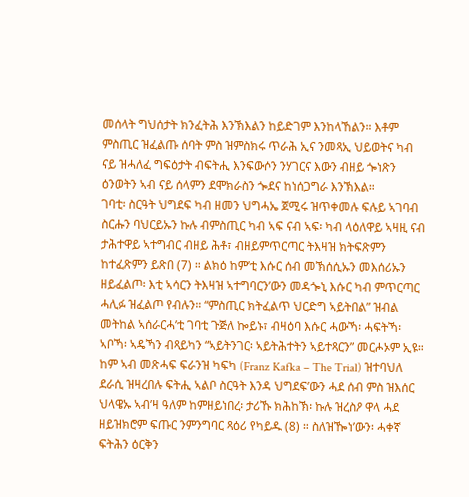መሰላት ግህሰታት ክንፈትሕ እንኽእልን ከይድገም እንከላኸልን። እቶም ምስጢር ዝፈልጡ ሰባት ምስ ዝምስክሩ ጥራሕ ኢና ንመጻኢ ህይወትና ካብ ናይ ዝሓለፈ ግፍዕታት ብፍትሒ እንፍውሶን ንሃገርና እውን ብዘይ ጐነጽን ዕንወትን ኣብ ናይ ሰላምን ደሞክራስን ጐደና ከነሰጋግራ እንኽእል።
ገባቲ፡ ስርዓት ህግደፍ ካብ ዘመን ህግሓኤ ጀሚሩ ዝጥቀመሉ ፍሉይ ኣገባብ ስርሑን ባህርይኡን ኩሉ ብምስጢር ካብ ኣፍ ናብ ኣፍ፡ ካብ ላዕለዋይ ኣዛዚ ናብ ታሕተዋይ ኣተግብር ብዘይ ሕቶ፣ ብዘይምጥርጣር ትእዛዝ ክትፍጽምን ከተፈጽምን ይጽበ (7) ። ልክዕ ከም’ቲ እሱር ሰብ መኽሰሲኡን መእሰሪኡን ዘይፈልጦ፡ እቲ ኣሳርን ትእዛዝ ኣተግባርን’ውን መዳጐኒ እሱር ካብ ምጥርጣር ሓሊፉ ዝፈልጦ የብሉን። “ምስጢር ክትፈልጥ ህርድግ ኣይትበል” ዝብል መትከል ኣሰራርሓ’ቲ ገባቲ ጉጅለ ኰይኑ፣ ብዛዕባ እሱር ሓውኻ፡ ሓፍትኻ፡ ኣቦኻ፡ ኣዴኻን ብጻይካን “ኣይትንገር፡ ኣይትሕተትን ኣይተጻርን” መርሖኦም ኢዩ። ከም ኣብ መጽሓፍ ፍራንዝ ካፍካ (Franz Kafka – The Trial) ዝተባህለ ደራሲ ዝዛረበሉ ፍትሒ ኣልቦ ስርዓት እንዳ ህግደፍ’ውን ሓደ ሰብ ምስ ዝእሰር ህላዌኡ ኣብ’ዛ ዓለም ከምዘይነበረ፡ ታሪኹ ክሕከኽ፡ ኩሉ ዝረስዖ ዋላ ሓደ ዘይዝክሮም ፍጡር ንምንግባር ጻዕሪ የካይዱ (8) ። ስለዝዀነ’ውን፡ ሓቀኛ ፍትሕን ዕርቅን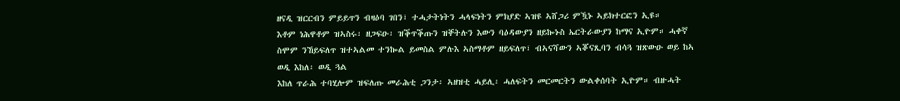ዘናዲ ዝርርብን ምይይጥን ብዛዕባ ገበን፣ ተሓታትነትን ሓላፍነትን ምክያድ ኣዝዩ ኣሸጋሪ ምዃኑ ኣይክተርፎን ኢዩ።
እቶም ነሕዋቶም ዝኣስሩ፡ ዘጋፍዑ፡ ዝቕጥቕጡን ዝቐትሉን እውን ባዕዳውያን ዘይኰኑስ ኤርትራውያን ከማና ኢዮም። ሓቀኛ ስሞም ንኸይፍለጥ ዝተኣልመ ተንኰል ይመስል ምሉእ ኣስማቶም ዘይፍለጥ፣ ብኣናሻውን ኣቖናጺባን ብሳጓ ዝጽውዑ ወይ ከኣ ወዲ እከለ፡ ወዲ ጓል
እከለ ጥራሕ ተባሂሎም ዝፍለጡ መራሕቲ ጋንታ፡ ኣዘዝቲ ሓይሊ፡ ሓለፍትን መርመርትን ውልቀሰባት ኢዮም። ብዙሓት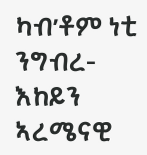ካብ’ቶም ነቲ ንግብረ-እከይን ኣረሜናዊ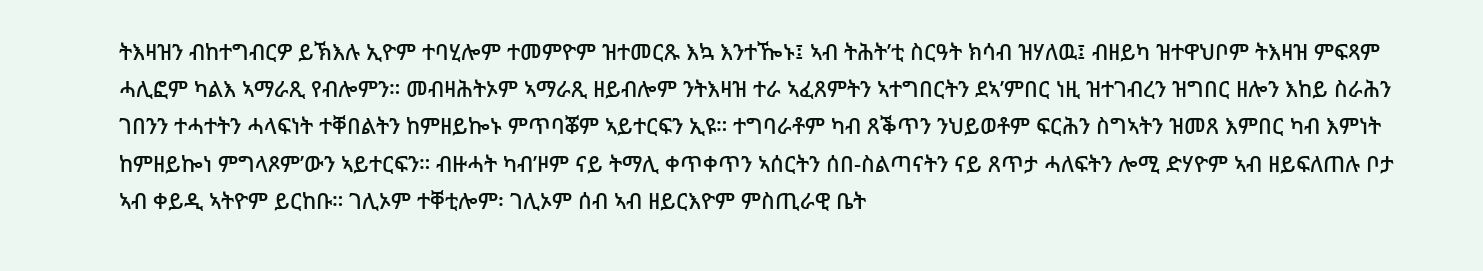ትእዛዝን ብከተግብርዎ ይኽእሉ ኢዮም ተባሂሎም ተመምዮም ዝተመርጹ እኳ እንተዀኑ፤ ኣብ ትሕት’ቲ ስርዓት ክሳብ ዝሃለዉ፤ ብዘይካ ዝተዋህቦም ትእዛዝ ምፍጻም ሓሊፎም ካልእ ኣማራጺ የብሎምን። መብዛሕትኦም ኣማራጺ ዘይብሎም ንትእዛዝ ተራ ኣፈጸምትን ኣተግበርትን ደኣ’ምበር ነዚ ዝተገብረን ዝግበር ዘሎን እከይ ስራሕን ገበንን ተሓተትን ሓላፍነት ተቐበልትን ከምዘይኰኑ ምጥባቖም ኣይተርፍን ኢዩ። ተግባራቶም ካብ ጸቕጥን ንህይወቶም ፍርሕን ስግኣትን ዝመጸ እምበር ካብ እምነት ከምዘይኰነ ምግላጾም’ውን ኣይተርፍን። ብዙሓት ካብ’ዞም ናይ ትማሊ ቀጥቀጥን ኣሰርትን ሰበ-ስልጣናትን ናይ ጸጥታ ሓለፍትን ሎሚ ድሃዮም ኣብ ዘይፍለጠሉ ቦታ ኣብ ቀይዲ ኣትዮም ይርከቡ። ገሊኦም ተቐቲሎም፡ ገሊኦም ሰብ ኣብ ዘይርእዮም ምስጢራዊ ቤት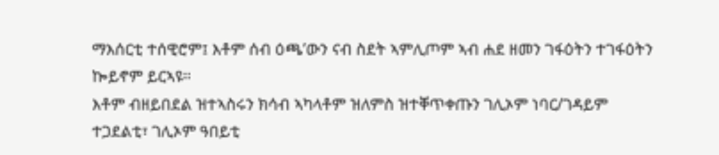ማእሰርቲ ተሰዊሮም፤ እቶም ሰብ ዕጫ’ውን ናብ ስደት ኣምሊጦም ኣብ ሐደ ዘመን ገፋዕትን ተገፋዕትን ኰይኖም ይርኣዩ።
እቶም ብዘይበደል ዝተኣስሩን ክሳብ ኣካላቶም ዝለምስ ዝተቐጥቀጡን ገሊኦም ነባር/ገዳይም ተጋደልቲ፣ ገሊኦም ዓበይቲ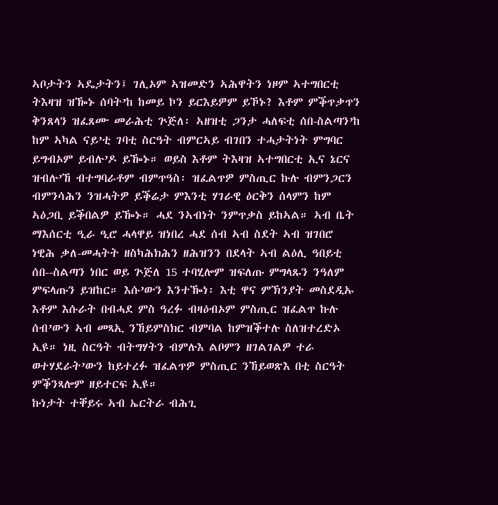ኣቦታትን ኣዴታትን፤ ገሊኦም ኣዝመድን ኣሕዋትን ነዞም ኣተግበርቲ ትእዛዝ ዝዀኑ ሰባት’ከ ከመይ ኮን ይርእይዎም ይኾኑ? እቶም ምቕጥቃጥን ቅንጸላን ዝፈጸሙ መራሕቲ ጕጅለ፡ ኣዘዝቲ ጋንታ ሓለፍቲ ሰበ-ስልጣን’ከ ከም ኣካል ናይ’ቲ ገባቲ ስርዓት ብምርኣይ ብገበን ተሓታትነት ምግባር ይግብኦም ይብሉ’ዶ ይዀኑ። ወይስ እቶም ትእዛዝ ኣተግበርቲ ኢና ኔርና ዝብሉ’ኸ ብተግባራቶም ብምጥዓስ፡ ዝፈልጥዎ ምስጢር ኩሉ ብምንጋርን ብምንሳሕን ንዝሓትዎ ይቕሬታ ምእንቲ ሃገራዊ ዕርቅን ሰላምን ከም ኣዕጋቢ ይቕበልዎ ይዀኑ። ሓደ ንኣብነት ንምጥቃስ ይከኣል። ኣብ ቤት ማእሰርቲ ዒራ ዒሮ ሓላዋይ ዝነበረ ሓደ ሰብ ኣብ ስደት ኣብ ዝገበሮ ነዊሕ ቃለ-መሓትት ዘስካሕክሕን ዘሕዝንን በደላት ኣብ ልዕሊ ዓበይቲ ሰበ--ስልጣን ነበር ወይ ጕጅለ 15 ተባሂሎም ዝፍለጡ ምግላጹን ንዓለም ምፍላጡን ይዝከር። እሱ’ውን እንተዀነ፡ እቲ ዋና ምኽንያት መስደዲኡ እቶም እሱራት በብሓደ ምስ ዓረፉ ብዛዕብኦም ምስጢር ዝፈልጥ ኩሉ ሰብ’ውን ኣብ መጻኢ ንኸይምስክር ብምባል ከምዝቕተሉ ስለዝተረድኦ ኢዩ። ነዚ ስርዓት ብትግሃትን ብምሉእ ልቦምን ዘገልገልዎ ተራ ወተሃደራት’ውን ከይተረፉ ዝፈልጥዎ ምስጢር ንኸይወጽእ በቲ ስርዓት ምቕንጻሎም ዘይተርፍ ኢዩ።
ኩነታት ተቐይሩ ኣብ ኤርትራ ብሕጊ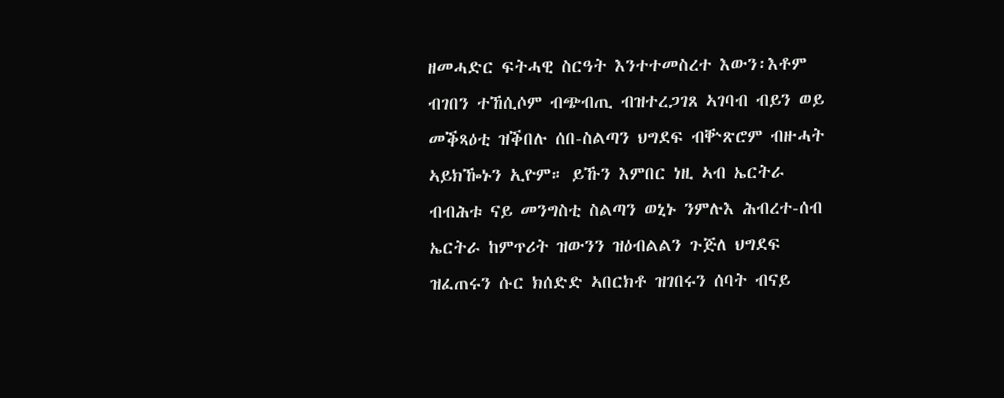ዘመሓድር ፍትሓዊ ስርዓት እንተተመስረተ እውን፡እቶም ብገበን ተኸሲሶም ብጭብጢ ብዝተረጋገጸ ኣገባብ ብይን ወይ መቕጻዕቲ ዝቕበሉ ሰበ-ስልጣን ህግደፍ ብቝጽሮም ብዙሓት ኣይክዀኑን ኢዮም። ይኹን እምበር ነዚ ኣብ ኤርትራ ብብሕቱ ናይ መንግስቲ ስልጣን ወኒኑ ንምሉእ ሕብረተ-ሰብ ኤርትራ ከምጥሪት ዝውንን ዝዕብልልን ጉጅለ ህግደፍ ዝፈጠሩን ሱር ክሰድድ ኣበርክቶ ዝገበሩን ሰባት ብናይ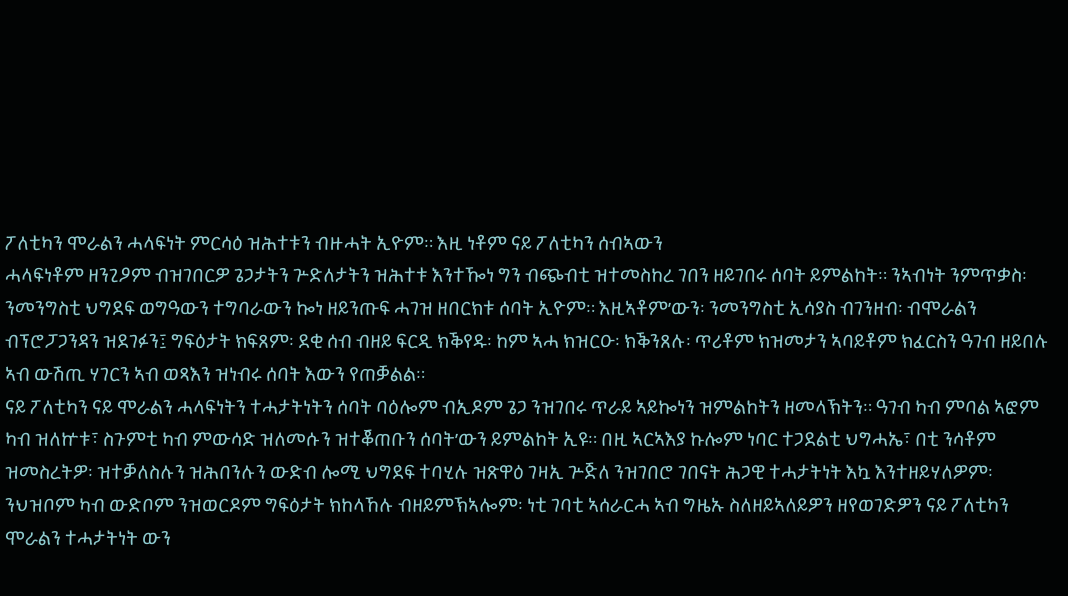ፖለቲካን ሞራልን ሓላፍነት ምርሳዕ ዝሕተቱን ብዙሓት ኢዮም። እዚ ነቶም ናይ ፖለቲካን ሰብኣውን
ሓላፍነቶም ዘንጊዖም ብዝገበርዎ ጌጋታትን ጕድለታትን ዝሕተቱ እንተዀነ ግን ብጭብቲ ዝተመስከረ ገበን ዘይገበሩ ሰባት ይምልከት። ንኣብነት ንምጥቃስ፡ ንመንግስቲ ህግደፍ ወግዓውን ተግባራውን ኰነ ዘይንጡፍ ሓገዝ ዘበርክቱ ሰባት ኢዮም። እዚኣቶም’ውን፡ ንመንግስቲ ኢሳያስ ብገንዘብ፡ ብሞራልን ብፕሮፓጋንዳን ዝደገፉን፤ ግፍዕታት ክፍጸም፡ ደቂ ሰብ ብዘይ ፍርዲ ክቕየዱ፡ ከም ኣሓ ክዝርዑ፡ ክቕንጸሉ፡ ጥሪቶም ክዝመታን ኣባይቶም ክፈርስን ዓገብ ዘይበሉ ኣብ ውሽጢ ሃገርን ኣብ ወጻእን ዝነብሩ ሰባት እውን የጠቓልል።
ናይ ፖለቲካን ናይ ሞራልን ሓላፍነትን ተሓታትነትን ሰባት ባዕሎም ብኢዶም ጌጋ ንዝገበሩ ጥራይ ኣይኰነን ዝምልከትን ዘመላኽትን። ዓገብ ካብ ምባል ኣፎም ካብ ዝለኵቱ፣ ስጉምቲ ካብ ምውሳድ ዝለመሱን ዝተቖጠቡን ሰባት’ውን ይምልከት ኢዩ። በዚ ኣርኣእያ ኩሎም ነባር ተጋደልቲ ህግሓኤ፣ በቲ ንሳቶም ዝመስረትዎ፡ ዝተቓለስሉን ዝሕበንሉን ውድብ ሎሚ ህግደፍ ተባሂሉ ዝጽዋዕ ገዛኢ ጕጅለ ንዝገበሮ ገበናት ሕጋዊ ተሓታትነት እኳ እንተዘይሃለዎም፡ ንህዝቦም ካብ ውድቦም ንዝወርዶም ግፍዕታት ክከላኸሉ ብዘይምኽኣሎም፡ ነቲ ገባቲ ኣሰራርሓ ኣብ ግዜኡ ስለዘይኣለይዎን ዘየወገድዎን ናይ ፖለቲካን ሞራልን ተሓታትነት ውን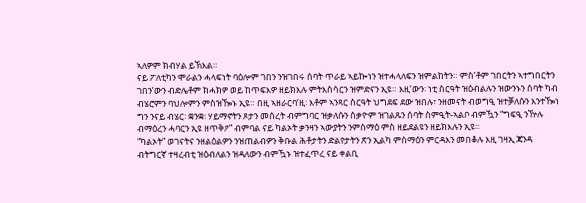ኣለዎም ክብሃል ይኽእል።
ናይ ፖለቲካን ሞራልን ሓላፍነት ባዕሎም ገበን ንዝገበሩ ሰባት ጥራይ ኣይኰነን ዝተሓላለፍን ዝምልከትን። ምስ’ቶም ገበርትን ኣተግበርትን ገበን’ውን ብድሌቶም ክሓክዎ ወይ ከጥፍእዎ ዘይክእሉ ምትእስሳርን ዝምድናን ኢዩ። እዚ’ውን፡ ነቲ ስርዓት ዝዕብልሉን ዝውንኑን ሰባት ካብ ብሄሮምን ባህሎምን ምስዝዀኑ ኢዩ። በዚ ኣዘራርባ’ዚ፡ እቶም ኣንጻር ስርዓት ህግደፍ ደው ዝበሉ፣ ንዘመናት ብወግዒ ዝተቓለሱን እንተዀነ ግን ንናይ ብሄር፡ ቋንቋ፡ ሃይማኖትን ጾታን መሰረት ብምግባር ዝቃለሱን ስቃዮም ዝገልጹን ሰባት ስምዒት-ኣልቦ ብምዃን “ግፍዒ ንዅሉ ብማዕረን ሓባርን ኢዩ ዘጥቅዖ” ብምባል ናይ ካልኦት ቃንዛን ኣውያትን ንምስማዕ ምስ ዘይደልዩን ዘይክእሉን ኢዩ።
“ካልኦት” ወገናትና ንዘልዕልዎን ንዝጠልብዎን ቅቡል ሕቶታትን ድልየታትን ጽን ኢልካ ምስማዕን ምርዳእን መበቆሉ እዚ ገዛኢ ጃንዳ ብትግርኛ ተዛረብቲ ዝዕብለልን ዝዳለውን ብምዃኑ ዝተፈጥረ ናይ ቀልቢ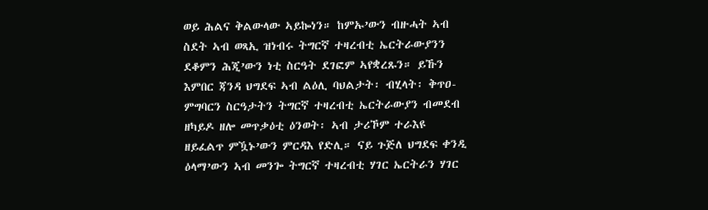ወይ ሕልና ቅልውላው ኣይኰነን። ከምኡ’ውን ብዙሓት ኣብ ስደት ኣብ ወጻኢ ዝነብሩ ትግርኛ ተዛረብቲ ኤርትራውያንን ደቆምን ሕጂ’ውን ነቲ ስርዓት ደገፎም ኣየቋረጹን። ይኹን እምበር ጃንዳ ህግደፍ ኣብ ልዕሊ ባህልታት፡ ብሂላት፡ ቅጥዐ-
ምግባርን ስርዓታትን ትግርኛ ተዛረብቲ ኤርትራውያን ብመደብ ዘካይዶ ዘሎ መጥቃዕቲ ዕንወት፡ ኣብ ታሪኾም ተራእዩ ዘይፈልጥ ምዃኑ’ውን ምርዳእ የድሊ። ናይ ጉጅለ ህግደፍ ቀንዲ ዕላማ’ውን ኣብ መንጐ ትግርኛ ተዛረብቲ ሃገር ኤርትራን ሃገር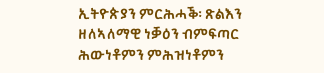ኢትዮጵያን ምርሕሓቕ፡ ጽልእን ዘለኣለማዊ ነቓዕን ብምፍጣር ሕውነቶምን ምሕዝነቶምን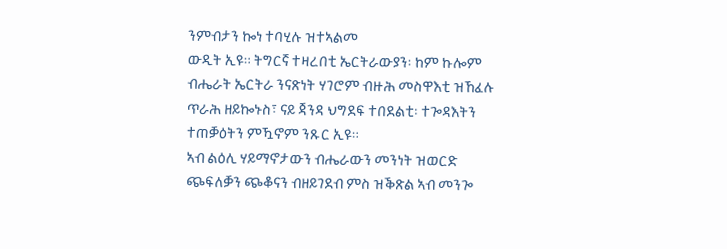ንምብታን ኰነ ተባሂሉ ዝተኣልመ
ውዲት ኢዩ። ትግርኛ ተዛረበቲ ኤርትራውያን፡ ከም ኩሎም ብሔራት ኤርትራ ንናጽነት ሃገሮም ብዙሕ መስዋእቲ ዝኸፈሉ ጥራሕ ዘይኰኑስ፣ ናይ ጃንዳ ህግደፍ ተበደልቲ፡ ተጐዳእትን ተጠቓዕትን ምዃኖም ንጹር ኢዩ።
ኣብ ልዕሊ ሃይማኖታውን ብሔራውን መንነት ዝወርድ ጭፍለቓን ጭቆናን ብዘይገደብ ምስ ዝቕጽል ኣብ መንጐ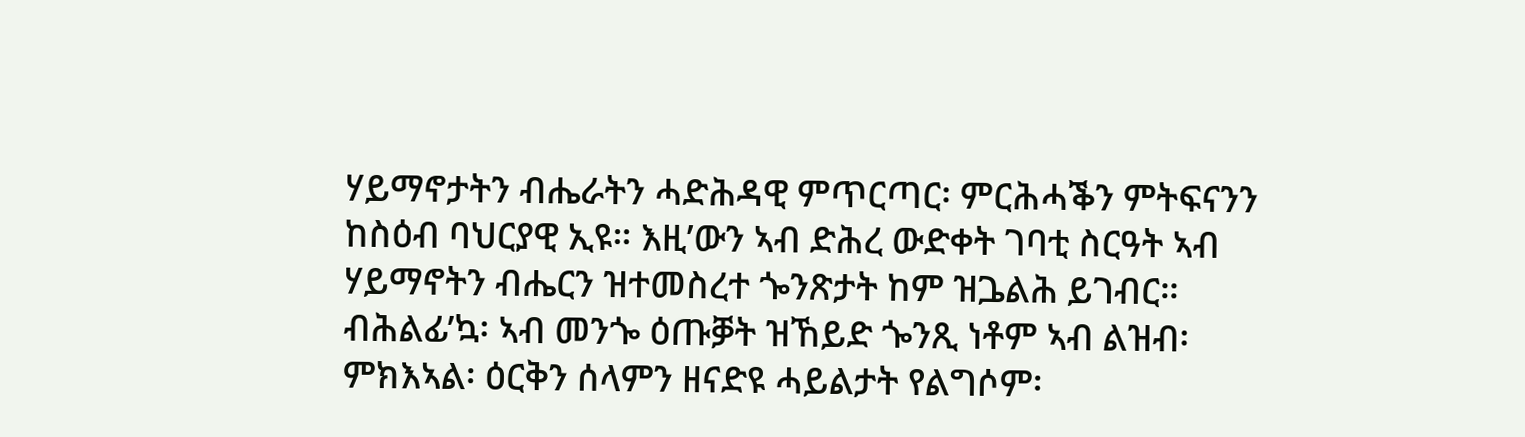ሃይማኖታትን ብሔራትን ሓድሕዳዊ ምጥርጣር፡ ምርሕሓቕን ምትፍናንን ከስዕብ ባህርያዊ ኢዩ። እዚ’ውን ኣብ ድሕረ ውድቀት ገባቲ ስርዓት ኣብ ሃይማኖትን ብሔርን ዝተመስረተ ጐንጽታት ከም ዝጔልሕ ይገብር። ብሕልፊ’ኳ፡ ኣብ መንጐ ዕጡቓት ዝኸይድ ጐንጺ ነቶም ኣብ ልዝብ፡ ምክእኣል፡ ዕርቅን ሰላምን ዘናድዩ ሓይልታት የልግሶም፡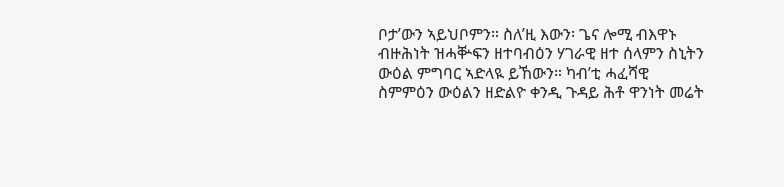ቦታ’ውን ኣይህቦምን። ስለ’ዚ እውን፡ ጌና ሎሚ ብእዋኑ ብዙሕነት ዝሓቝፍን ዘተባብዕን ሃገራዊ ዘተ ሰላምን ስኒትን ውዕል ምግባር ኣድላዪ ይኸውን። ካብ’ቲ ሓፈሻዊ ስምምዕን ውዕልን ዘድልዮ ቀንዲ ጉዳይ ሕቶ ዋንነት መሬት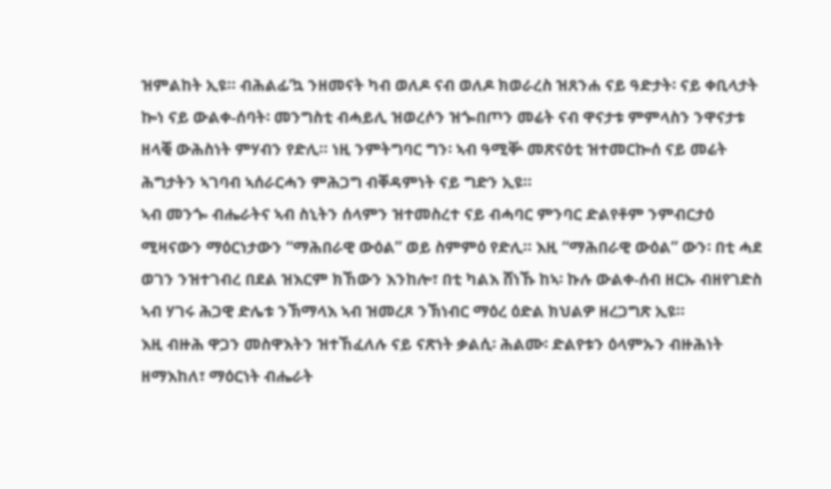ዝምልከት ኢዩ። ብሕልፊ’ኳ ንዘመናት ካብ ወለዶ ናብ ወለዶ ክወራረስ ዝጸንሐ ናይ ዓድታት፡ ናይ ቀቢላታት ኰነ ናይ ውልቀ-ሰባት፡ መንግስቲ ብሓይሊ ዝወረሶን ዝጐበጦን መሬት ናብ ዋናታቱ ምምላስን ንዋናታቱ ዘላቒ ውሕስነት ምሃብን የድሊ። ነዚ ንምትግባር ግን፡ ኣብ ዓሚቝ መጽናዕቲ ዝተመርኰሰ ናይ መሬት ሕግታትን ኣገባብ ኣሰራርሓን ምሕጋግ ብቐዳምነት ናይ ግድን ኢዩ።
ኣብ መንጐ ብሔራትና ኣብ ስኒትን ሰላምን ዝተመስረተ ናይ ብሓባር ምንባር ድልየቶም ንምብርታዕ ሚዛናውን ማዕርነታውን “ማሕበራዊ ውዕል” ወይ ስምምዕ የድሊ። እዚ “ማሕበራዊ ውዕል” ውን፡ በቲ ሓደ ወገን ንዝተገብረ በደል ዝእርም ክኸውን እንከሎ፣ በቲ ካልእ ሸነኹ ከኣ፡ ኩሉ ውልቀ-ሰብ ዘርኡ ብዘየገድስ ኣብ ሃገሩ ሕጋዊ ድሌቱ ንኽማላእ ኣብ ዝመረጾ ንኽነብር ማዕረ ዕድል ክህልዎ ዘረጋግጽ ኢዩ።
እዚ ብዙሕ ዋጋን መስዋእትን ዝተኸፈለሉ ናይ ናጽነት ቃልሲ፡ ሕልሙ፡ ድልየቱን ዕላምኡን ብዙሕነት ዘማእከለ፣ ማዕርነት ብሔራት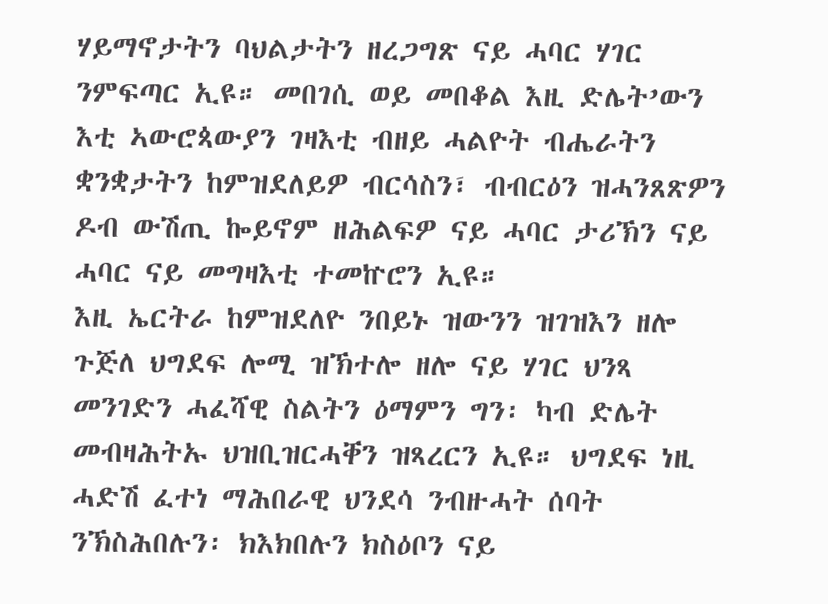ሃይማኖታትን ባህልታትን ዘረጋግጽ ናይ ሓባር ሃገር ንምፍጣር ኢዩ። መበገሲ ወይ መበቆል እዚ ድሌት’ውን እቲ ኣውሮጳውያን ገዛእቲ ብዘይ ሓልዮት ብሔራትን ቋንቋታትን ከምዝደለይዎ ብርሳስን፣ ብብርዕን ዝሓንጸጽዎን ዶብ ውሽጢ ኰይኖም ዘሕልፍዎ ናይ ሓባር ታሪኽን ናይ ሓባር ናይ መግዛእቲ ተመኵሮን ኢዩ።
እዚ ኤርትራ ከምዝደለዮ ንበይኑ ዝውንን ዝገዝእን ዘሎ ጉጅለ ህግደፍ ሎሚ ዝኽተሎ ዘሎ ናይ ሃገር ህንጻ መንገድን ሓፈሻዊ ስልትን ዕማምን ግን፡ ካብ ድሌት መብዛሕትኡ ህዝቢዝርሓቐን ዝጻረርን ኢዩ። ህግደፍ ነዚ ሓድሽ ፈተነ ማሕበራዊ ህንደሳ ንብዙሓት ሰባት ንኽስሕበሉን፡ ክእክበሉን ክስዕቦን ናይ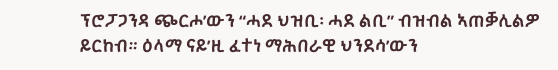ፕሮፓጋንዳ ጭርሖ’ውን “ሓደ ህዝቢ፡ ሓደ ልቢ” ብዝብል ኣጠቓሊልዎ ይርከብ። ዕላማ ናይ’ዚ ፈተነ ማሕበራዊ ህንደሳ’ውን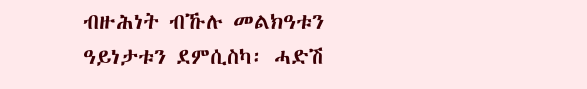ብዙሕነት ብኹሉ መልክዓቱን ዓይነታቱን ደምሲስካ፡ ሓድሽ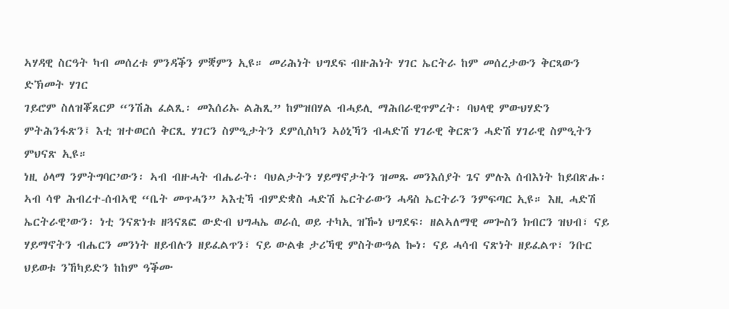ኣሃዳዊ ስርዓት ካብ መሰረቱ ምንዳቕን ምቛምን ኢዩ። መሪሕነት ህግደፍ ብዙሕነት ሃገር ኤርትራ ከም መሰረታውን ቅርጻውን ድኽመት ሃገር
ገይሮም ስለዝቖጸርዎ “ንሽሕ ፈልጺ፡ መእሰሪኡ ልሕጺ” ከምዝበሃል ብሓይሊ ማሕበራዊጥምረት፡ ባህላዊ ምውህሃድን ምትሕንፋጽን፤ እቲ ዝተወርሰ ቅርጺ ሃገርን ስምዒታትን ደምሲስካን ኣዕኒኻን ብሓድሽ ሃገራዊ ቅርጽን ሓድሽ ሃገራዊ ስምዒትን ምህናጽ ኢዩ።
ነዚ ዕላማ ንምትግባር’ውን፡ ኣብ ብዙሓት ብሔራት፡ ባህልታትን ሃይማኖታትን ዝመጹ መንእሰያት ጌና ምሉእ ሰብእነት ከይበጽሑ፡ ኣብ ሳዋ ሕብረተ-ሰብኣዊ “ቤት መጥሓን” ኣእቲኻ ብምድቋስ ሓድሽ ኤርትራውን ሓዳስ ኤርትራን ንምፍጣር ኢዩ። እዚ ሓድሽ ኤርትራዊ’ውን፡ ነቲ ንናጽነቱ ዘጓናጸፎ ውድብ ህግሓኤ ወራሲ ወይ ተካኢ ዝዀነ ህግደፍ፡ ዘልኣለማዊ መጐስን ክብርን ዝህብ፣ ናይ ሃይማኖትን ብሔርን መንነት ዘይብሉን ዘይፈልጥን፣ ናይ ውልቁ ታሪኻዊ ምስትውዓል ኰነ፡ ናይ ሓሳብ ናጽነት ዘይፈልጥ፣ ንቡር ህይወቱ ንኸካይድን ከከም ዓቕሙ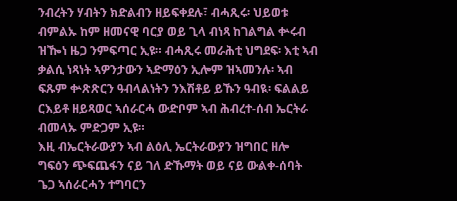ንብረትን ሃብትን ክድልብን ዘይፍቀደሉ፣ ብሓጺሩ፡ ህይወቱ ብምልኡ ከም ዘመናዊ ባርያ ወይ ጊላ ብነጻ ከገልግል ቍሩብ ዝዀነ ዜጋ ንምፍጣር ኢዩ። ብሓጺሩ መራሕቲ ህግደፍ፡ እቲ ኣብ ቃልሲ ነጻነት ኣዎንታውን ኣድማዕን ኢሎም ዝኣመንሉ፡ ኣብ ፍጹም ቍጽጽርን ዓብላልነትን ንእሽቶይ ይኹን ዓብዪ፡ ፍልልይ ርእይቶ ዘይጻወር ኣሰራርሓ ውድቦም ኣብ ሕብረተ-ሰብ ኤርትራ ብመላኡ ምድጋም ኢዩ።
እዚ ብኤርትራውያን ኣብ ልዕሊ ኤርትራውያን ዝግበር ዘሎ ግፍዕን ጭፍጨፋን ናይ ገለ ድኹማት ወይ ናይ ውልቀ-ሰባት ጌጋ ኣሰራርሓን ተግባርን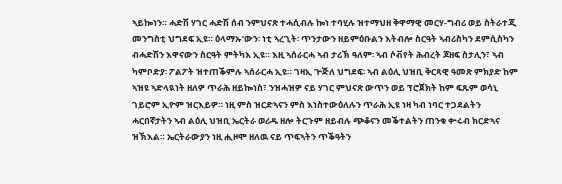ኣይኰነን። ሓድሽ ሃገር ሓድሽ ሰብ ንምህናጽ ተሓሲብሉ ኰነ ተባሂሉ ዝተማህዘ ቅዋማዊ መርሃ-ግብሪ ወይ ስትራተጂ መንግስቲ ህግደፍ ኢዩ። ዕላማኡ’ውን፡ ነቲ ኣረጊት፡ ጥንታውን ዘይምዕቡልን እትብሎ ስርዓት ኣብሪስካን ደምሲስካን ብሓድሽን እዋናውን ስርዓት ምትካእ ኢዩ። እዚ ኣሰራርሓ ኣብ ታሪኽ ዓለም፡ ኣብ ሶቭየት ሕብረት ጆዘፍ ስታሊን፣ ኣብ ካምቦድያ፡ ፖልፖት ዝተጠቕምሉ ኣሰራርሓ ኢዩ። ገዛኢ ጕጅለ ህግደፍ፡ ኣብ ልዕሊ ህዝቢ ቅርጻዊ ዓመጽ ምክያድ ከም ኣዝዩ ኣድላዪነት ዘለዎ ጥራሕ ዘይኰነስ፣ ንዝሓዝዎ ናይ ሃገር ምህናጽ ውጥን ወይ ፕሮጀክት ከም ፍጹም ወሳኒ ገይሮም ኢዮም ዝርእይዎ። ነዚ ምስ ዝርድኣናን ምስ እነስተውዕለሉን ጥራሕ ኢዩ ነዛ ካብ ነባር ተጋደልትን ሓርበኛታትን ኣብ ልዕሊ ህዝቢ ኤርትራ ወሪዱ ዘሎ ትርጉም ዘይብሉ ጭቆናን መቕተልትን ጠንቁ ቍሩብ ክርድኣና ዝኽእል። ኤርትራውያን ነዚ ሒዞሞ ዘለዉ ናይ ጥፍኣትን ጥቕዓትን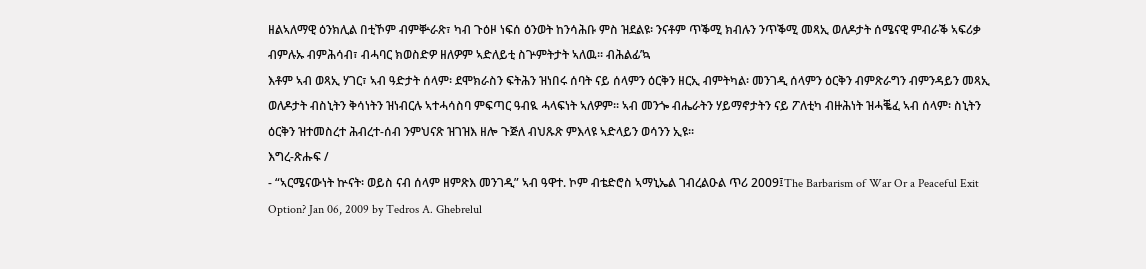ዘልኣለማዊ ዕንክሊል በቲኾም ብምቝራጽ፣ ካብ ጉዕዞ ነፍሰ ዕንወት ከንሳሕቡ ምስ ዝደልዩ፡ ንናቶም ጥቕሚ ክብሉን ንጥቕሚ መጻኢ ወለዶታት ሰሜናዊ ምብራቕ ኣፍሪቃ ብምሉኡ ብምሕሳብ፣ ብሓባር ክወስድዎ ዘለዎም ኣድለይቲ ስጕምትታት ኣለዉ። ብሕልፊ’ኳ
እቶም ኣብ ወጻኢ ሃገር፣ ኣብ ዓድታት ሰላም፡ ደሞክራስን ፍትሕን ዝነበሩ ሰባት ናይ ሰላምን ዕርቅን ዘርኢ ብምትካል፡ መንገዲ ሰላምን ዕርቅን ብምጽራግን ብምንዳይን መጻኢ ወለዶታት ብስኒትን ቅሳነትን ዝነብርሉ ኣተሓሳስባ ምፍጣር ዓብዪ ሓላፍነት ኣለዎም። ኣብ መንጐ ብሔራትን ሃይማኖታትን ናይ ፖለቲካ ብዙሕነት ዝሓቘፈ ኣብ ሰላም፡ ስኒትን ዕርቅን ዝተመስረተ ሕብረተ-ሰብ ንምህናጽ ዝገዝእ ዘሎ ጉጅለ ብህጹጽ ምእላዩ ኣድላይን ወሳንን ኢዩ።
እግረ-ጽሑፍ /
- “ኣርሜናውነት ኵናት፡ ወይስ ናብ ሰላም ዘምጽእ መንገዲ” ኣብ ዓዋተ. ኮም ብቴድሮስ ኣማኒኤል ገብረልዑል ጥሪ 2009፤The Barbarism of War Or a Peaceful Exit Option? Jan 06, 2009 by Tedros A. Ghebrelul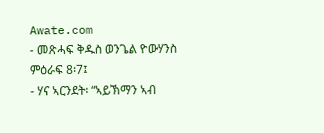Awate.com
- መጽሓፍ ቅዱስ ወንጌል ዮውሃንስ ምዕራፍ 8፡7፤
- ሃና ኣርንደት፡ “ኣይኽማን ኣብ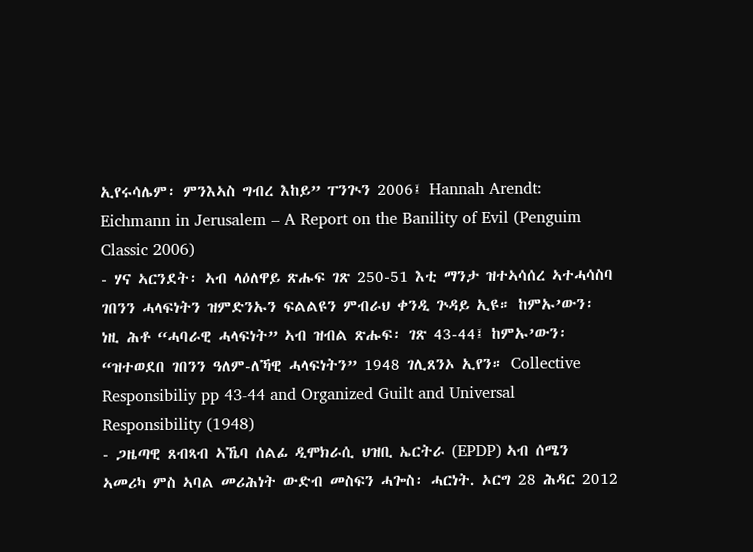ኢየሩሳሌም፡ ምንእኣስ ግብረ እከይ” ፐንጒን 2006፤ Hannah Arendt: Eichmann in Jerusalem – A Report on the Banility of Evil (Penguim Classic 2006)
- ሃና ኣርንደት፡ ኣብ ላዕለዋይ ጽሑፍ ገጽ 250-51 እቲ ማንታ ዝተኣሳሰረ ኣተሓሳስባ ገበንን ሓላፍነትን ዝምድንኡን ፍልልዩን ምብራህ ቀንዲ ጕዳይ ኢዩ። ከምኡ’ውን፡ ነዚ ሕቶ “ሓባራዊ ሓላፍነት” ኣብ ዝብል ጽሑፍ፡ ገጽ 43-44፤ ከምኡ’ውን፡ “ዝተወደበ ገበንን ዓለም-ለኻዊ ሓላፍነትን” 1948 ገሊጸንኦ ኢየን። Collective Responsibiliy pp 43-44 and Organized Guilt and Universal Responsibility (1948)
- ጋዜጣዊ ጸብጻብ ኣኼባ ሰልፊ ዲሞክራሲ ህዝቢ ኤርትራ (EPDP) ኣብ ሰሜን ኣመሪካ ምስ ኣባል መሪሕነት ውድብ መስፍን ሓጐስ፡ ሓርነት. ኦርግ 28 ሕዳር 2012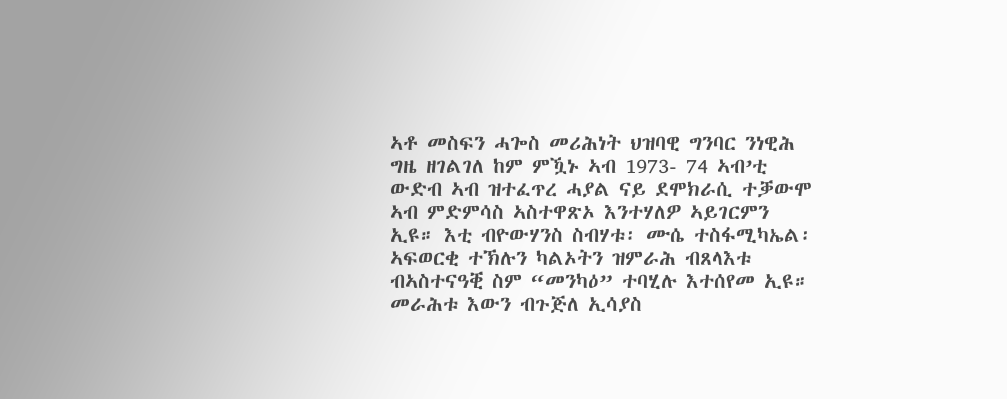ኣቶ መስፍን ሓጐስ መሪሕነት ህዝባዊ ግንባር ንነዊሕ ግዜ ዘገልገለ ከም ምዃኑ ኣብ 1973- 74 ኣብ’ቲ ውድብ ኣብ ዝተፈጥረ ሓያል ናይ ደሞክራሲ ተቓውሞ ኣብ ምድምሳስ ኣስተዋጽኦ እንተሃለዎ ኣይገርምን ኢዩ። እቲ ብዮውሃንስ ስብሃቱ፡ ሙሴ ተስፋሚካኤል፡ ኣፍወርቂ ተኽሉን ካልኦትን ዝምራሕ ብጸላእቱ ብኣስተናዓቒ ስም “መንካዕ” ተባሂሉ እተሰየመ ኢዩ። መራሕቱ እውን ብጉጅለ ኢሳያስ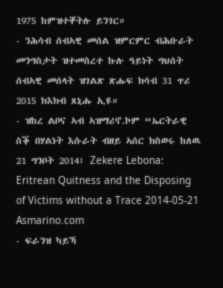1975 ከምዝተቐትሉ ይንገር።
- ንሕሳብ ሰብኣዊ መሰል ዝምርምር ብሕቡራት መንግስታት ዝተመስረተ ኩሉ ዓይነት ግህሰት ሰብኣዊ መሰላት ዝገልጽ ጽሑፍ ክሳብ 31 ጥሪ 2015 ክእክብ ጸኒሑ ኢዩ።
- ዝከረ ልቦና ኣብ ኣዝማሪኖ.ኮም “ኤርትራዊ ስቕ በሃልነት እሱራት ብዘይ ኣሰር ክስወሩ ከለዉ 21 ግንቦት 2014፤ Zekere Lebona: Eritrean Quitness and the Disposing of Victims without a Trace 2014-05-21 Asmarino.com
- ፍራንዝ ካይኻ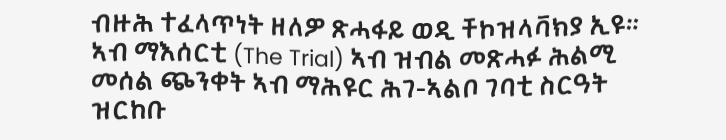ብዙሕ ተፈላጥነት ዘለዎ ጽሓፋይ ወዲ ቸኮዝላቫክያ ኢዩ። ኣብ ማእሰርቲ (The Trial) ኣብ ዝብል መጽሓፉ ሕልሚ መሰል ጭንቀት ኣብ ማሕዩር ሕገ-ኣልቦ ገባቲ ስርዓት ዝርከቡ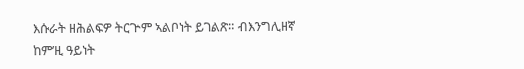እሱራት ዘሕልፍዎ ትርጕም ኣልቦነት ይገልጽ። ብእንግሊዘኛ ከም’ዚ ዓይነት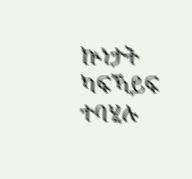ኵነታት ካፍኻይፍ ተባሂሉ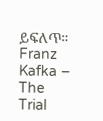ይፍለጥ። Franz Kafka – The Trial